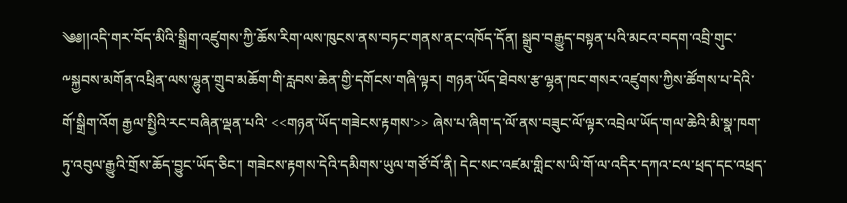༄༅།།འདི་གར་བོད་མིའི་སྒྲིག་འཛུགས་ཀྱི་ཆོས་རིག་ལས་ཁུངས་ནས་བཏང་གནས་ནང་འཁོད་དོན། སྒྲུབ་བརྒྱུད་བསྟན་པའི་མངའ་བདག་འབྲི་གུང་༸སྐྱབས་མགོན་འཕྲིན་ལས་ལྷུན་གྲུབ་མཆོག་གི་རླབས་ཆེན་གྱི་དགོངས་གཞི་ལྟར། གཉན་ཡོད་ཐེབས་རྩ་ལྷན་ཁང་གསར་འཛུགས་ཀྱིས་ཚོགས་པ་དེའི་གོ་སྒྲིག་འོག རྒྱལ་སྤྱིའི་རང་བཞིན་ལྡན་པའི་ <<གཉན་ཡོད་གཟེངས་རྟགས་>> ཞེས་པ་ཞིག་ད་ལོ་ནས་བཟུང་ལོ་ལྟར་འབྲེལ་ཡོད་གལ་ཆེའི་མི་སྣ་ཁག་ཏུ་འབུལ་རྒྱུའི་གྲོས་ཆོད་བྱུང་ཡོད་ཅིང་། གཟེངས་རྟགས་དེའི་དམིགས་ཡུལ་གཙོ་བོ་ནི། དེང་སང་འཛམ་གླིང་ས་ཡི་གོ་ལ་འདིར་དཀའ་ངལ་ཕྲད་དང་འཕྲད་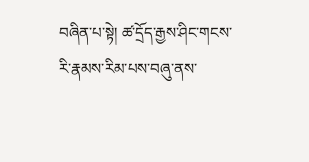བཞིན་པ་སྟེ། ཚ་དྲོད་རྒྱས་ཤིང་གངས་རི་རྣམས་རིམ་པས་བཞུ་ནས་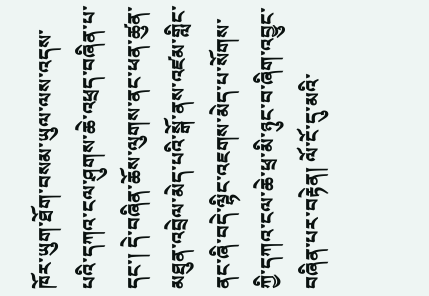ཁོར་ཡུག་ཐོག་བསམ་ཡུལ་ལས་འདས་པའི་དཀའ་ངལ་ཤུགས་ཆེ་འཕྲད་བཞིན་པ་དང་། དེ་བཞིན་ཆོས་ལུགས་ནང་ཕན་ཚུན་མཐུན་འབྲེལ་མེད་པའི་སྒོ་ནས་འཛམ་གླིང་ནང་ཞི་བདེ་ལྷིང་འཇགས་མེད་པ་སོགས་ཀྱི་དཀའ་ངལ་ཆེ་ཕྲ་མི་ཉུང་བ་ཞིག་འབྱུང་བཞིན་པར་བརྟེན། ལོ་ངོ་དུ་མའི་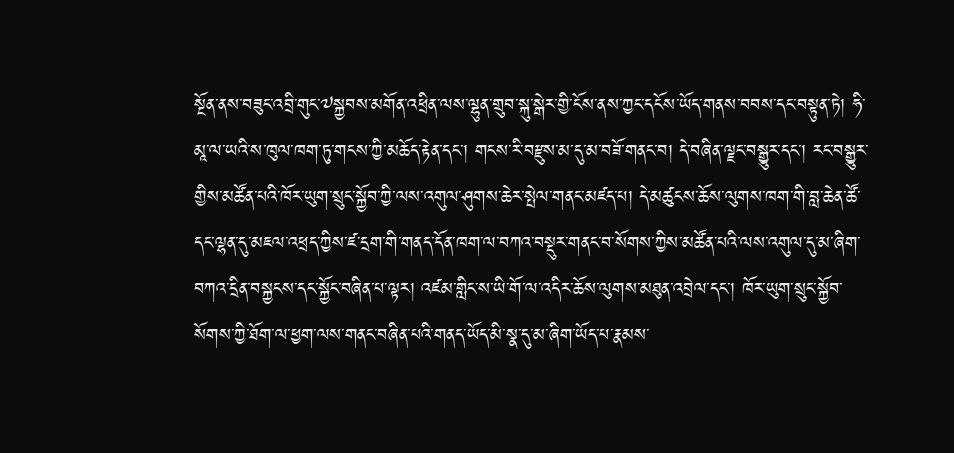སྔོན་ནས་བཟུང་འབྲི་གུང་༧སྐྱབས་མགོན་འཕྲིན་ལས་ལྷུན་གྲུབ་སྐུ་སྒེར་གྱི་ངོས་ནས་ཀྱང་དངོས་ཡོད་གནས་བབས་དང་བསྟུན་ཏེ། ཧི་མཱ་ལ་ཡའི་ས་ཁུལ་ཁག་ཏུ་གངས་ཀྱི་མཆོད་རྟེན་དང་། གངས་རི་བརྫུས་མ་དུ་མ་བཟོ་གནང་བ། དེ་བཞིན་ལྗང་བསྒྱུར་དང་། རང་བསྒྱུར་གྱིས་མཚོན་པའི་ཁོར་ཡུག་སྲུང་སྐྱོབ་ཀྱི་ལས་འགུལ་ཤུགས་ཆེར་སྤེལ་གནང་མཛད་པ། དེ་མཚུངས་ཆོས་ལུགས་ཁག་གི་བླ་ཆེན་ཚོ་དང་ལྷན་དུ་མཇལ་འཕྲད་ཀྱིས་ཛ་དྲག་གི་གནད་དོན་ཁག་ལ་བཀའ་བསྡུར་གནང་བ་སོགས་ཀྱིས་མཚོན་པའི་ལས་འགུལ་དུ་མ་ཞིག་བཀའ་དྲིན་བསྐྱངས་དང་སྐྱོང་བཞིན་པ་ལྟར། འཛམ་གླིང་ས་ཡི་གོ་ལ་འདིར་ཆོས་ལུགས་མཐུན་འབྲེལ་དང་། ཁོར་ཡུག་སྲུང་སྐྱོབ་སོགས་ཀྱི་ཐོག་ལ་ཕྱག་ལས་གནང་བཞིན་པའི་གནད་ཡོད་མི་སྣ་དུ་མ་ཞིག་ཡོད་པ་རྣམས་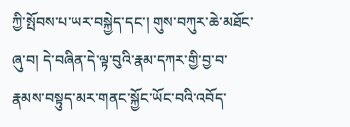ཀྱི་སྤོབས་པ་ཡར་བསྐྱེད་དང་། གུས་བཀུར་ཆེ་མཐོང་ཞུ་བ། དེ་བཞིན་དེ་ལྟ་བུའི་རྣམ་དཀར་གྱི་བྱ་བ་རྣམས་བསྟུད་མར་གནང་སྐྱོང་ཡོང་བའི་འབོད་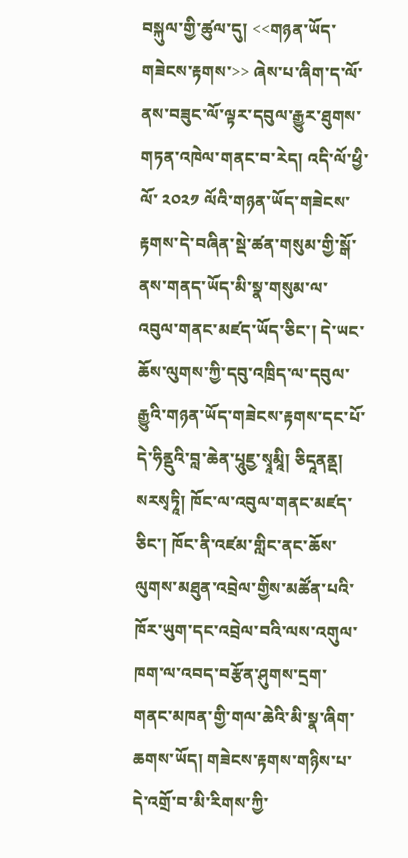བསྐུལ་གྱི་ཚུལ་དུ། <<གཉན་ཡོད་གཟེངས་རྟགས་>> ཞེས་པ་ཞིག་ད་ལོ་ནས་བཟུང་ལོ་ལྟར་དབུལ་རྒྱུར་ཐུགས་གཏན་འཁེལ་གནང་བ་རེད། འདི་ལོ་ཕྱི་ལོ་ ༢༠༢༡ ལོའི་གཉན་ཡོད་གཟེངས་རྟགས་དེ་བཞིན་སྡེ་ཚན་གསུམ་གྱི་སྒོ་ནས་གནད་ཡོད་མི་སྣ་གསུམ་ལ་འབུལ་གནང་མཛད་ཡོད་ཅིང་། དེ་ཡང་ཆོས་ལུགས་ཀྱི་དབུ་འཁྲིད་ལ་དབུལ་རྒྱུའི་གཉན་ཡོད་གཟེངས་རྟགས་དང་པོ་དེ་ཧིནྡུའི་བླ་ཆེན་པཱུཇྱ་སྭཱམཱི། ཅིདཱནནྡ། སརསྭཏཱི། ཁོང་ལ་འབུལ་གནང་མཛད་ཅིང་། ཁོང་ནི་འཛམ་གླིང་ནང་ཆོས་ལུགས་མཐུན་འབྲེལ་གྱིས་མཚོན་པའི་ཁོར་ཡུག་དང་འབྲེལ་བའི་ལས་འགུལ་ཁག་ལ་འབད་བརྩོན་ཤུགས་དྲག་གནང་མཁན་གྱི་གལ་ཆེའི་མི་སྣ་ཞིག་ཆགས་ཡོད། གཟེངས་རྟགས་གཉིས་པ་དེ་འགྲོ་བ་མི་རིགས་ཀྱི་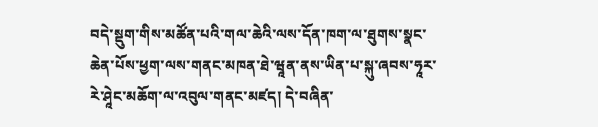བདེ་སྡུག་གིས་མཚོན་པའི་གལ་ཆེའི་ལས་དོན་ཁག་ལ་ཐུགས་སྣང་ཆེན་པོས་ཕྱག་ལས་གནང་མཁན་ཐེ་ཝཱན་ནས་ཡིན་པ་སྐུ་ཞབས་ཧཱར་རེ་ཤཱེང་མཆོག་ལ་འབུལ་གནང་མཛད། དེ་བཞིན་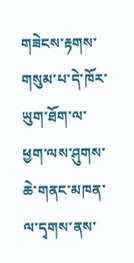གཟེངས་རྟགས་གསུམ་པ་དེ་ཁོར་ཡུག་ཐོག་ལ་ཕྱག་ལས་ཤུགས་ཆེ་གནང་མཁན་ལ་དྭགས་ནས་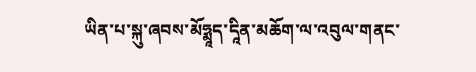ཡིན་པ་སྐུ་ཞབས་མོཧྨཱད་དཱིན་མཆོག་ལ་འབུལ་གནང་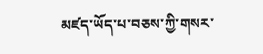མཛད་ཡོད་པ་བཅས་ཀྱི་གསར་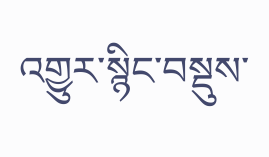འགྱུར་སྙིང་བསྡུས་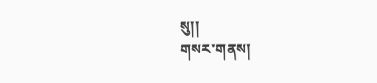སུ།།
གསར་གནས།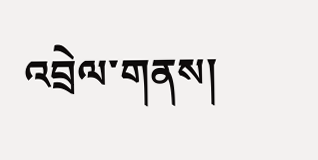འབྲེལ་གནས།